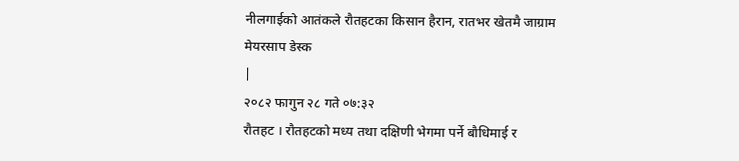नीलगाईको आतंकले रौतहटका किसान हैरान, रातभर खेतमै जाग्राम
मेयरसाप डेस्क
|
२०८२ फागुन २८ गते ०७:३२
रौतहट । रौतहटको मध्य तथा दक्षिणी भेगमा पर्ने बौधिमाई र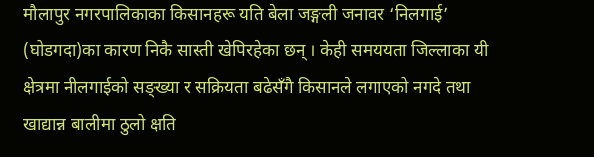मौलापुर नगरपालिकाका किसानहरू यति बेला जङ्गली जनावर ‘निलगाई’ (घोडगदा)का कारण निकै सास्ती खेपिरहेका छन् । केही समययता जिल्लाका यी क्षेत्रमा नीलगाईको सङ्ख्या र सक्रियता बढेसँगै किसानले लगाएको नगदे तथा खाद्यान्न बालीमा ठुलो क्षति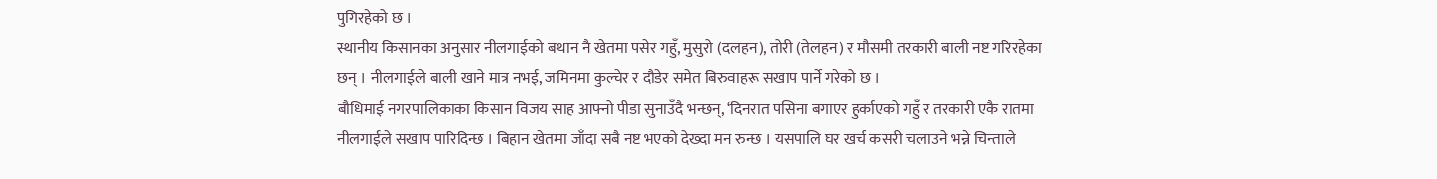पुगिरहेको छ ।
स्थानीय किसानका अनुसार नीलगाईको बथान नै खेतमा पसेर गहुँ, मुसुरो (दलहन), तोरी (तेलहन) र मौसमी तरकारी बाली नष्ट गरिरहेका छन् । नीलगाईले बाली खाने मात्र नभई, जमिनमा कुल्चेर र दौडेर समेत बिरुवाहरू सखाप पार्ने गरेको छ ।
बौधिमाई नगरपालिकाका किसान विजय साह आफ्नो पीडा सुनाउँदै भन्छन्, ‘दिनरात पसिना बगाएर हुर्काएको गहुँ र तरकारी एकै रातमा नीलगाईले सखाप पारिदिन्छ । बिहान खेतमा जाँदा सबै नष्ट भएको देख्दा मन रुन्छ । यसपालि घर खर्च कसरी चलाउने भन्ने चिन्ताले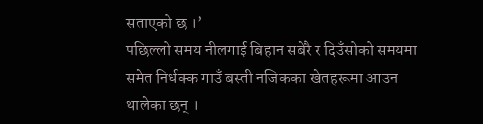सताएको छ ।’
पछिल्लो समय नीलगाई बिहान सबेरै र दिउँसोको समयमा समेत निर्धक्क गाउँ बस्ती नजिकका खेतहरूमा आउन थालेका छन् ।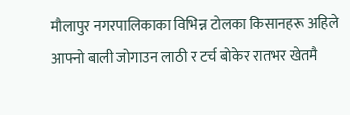मौलापुर नगरपालिकाका विभिन्न टोलका किसानहरू अहिले आफ्नो बाली जोगाउन लाठी र टर्च बोकेर रातभर खेतमै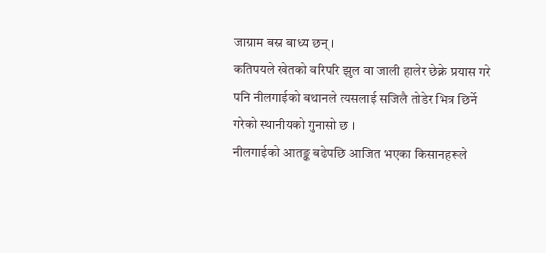जाग्राम बस्न बाध्य छन् ।
कतिपयले खेतको वरिपरि झुल वा जाली हालेर छेक्ने प्रयास गरे पनि नीलगाईको बथानले त्यसलाई सजिलै तोडेर भित्र छिर्ने गरेको स्थानीयको गुनासो छ ।
नीलगाईको आतङ्क बढेपछि आजित भएका किसानहरूले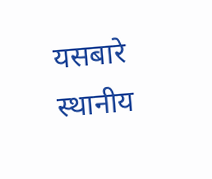यसबारे स्थानीय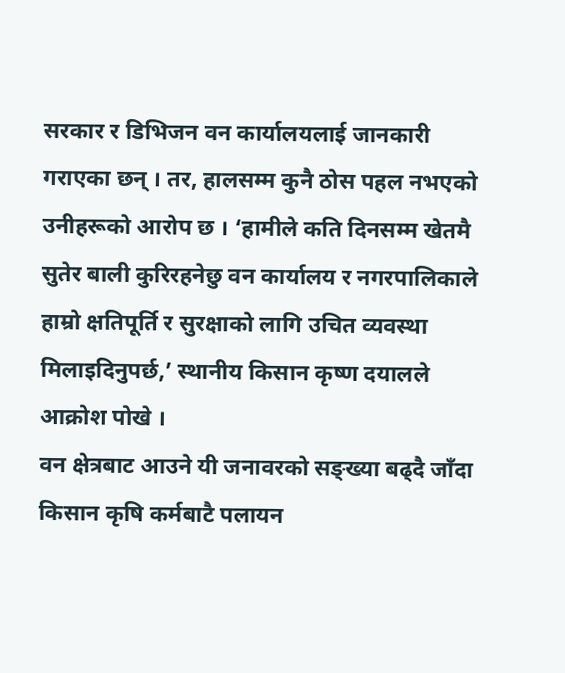सरकार र डिभिजन वन कार्यालयलाई जानकारी गराएका छन् । तर, हालसम्म कुनै ठोस पहल नभएको उनीहरूको आरोप छ । ‘हामीले कति दिनसम्म खेतमै सुतेर बाली कुरिरहनेछु वन कार्यालय र नगरपालिकाले हाम्रो क्षतिपूर्ति र सुरक्षाको लागि उचित व्यवस्था मिलाइदिनुपर्छ,’ स्थानीय किसान कृष्ण दयालले आक्रोश पोखे ।
वन क्षेत्रबाट आउने यी जनावरको सङ्ख्या बढ्दै जाँदा किसान कृषि कर्मबाटै पलायन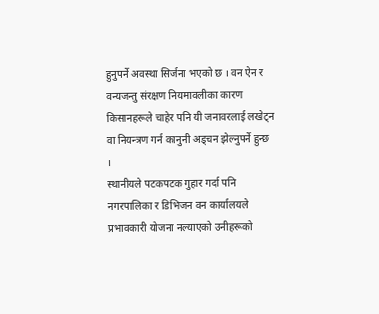हुनुपर्ने अवस्था सिर्जना भएको छ । वन ऐन र वन्यजन्तु संरक्षण नियमावलीका कारण किसानहरूले चाहेर पनि यी जनावरलाई लखेट्न वा नियन्त्रण गर्न कानुनी अड्चन झेल्नुपर्ने हुन्छ ।
स्थानीयले पटकपटक गुहार गर्दा पनि नगरपालिका र डिभिजन वन कार्यालयले प्रभावकारी योजना नल्याएको उनीहरूको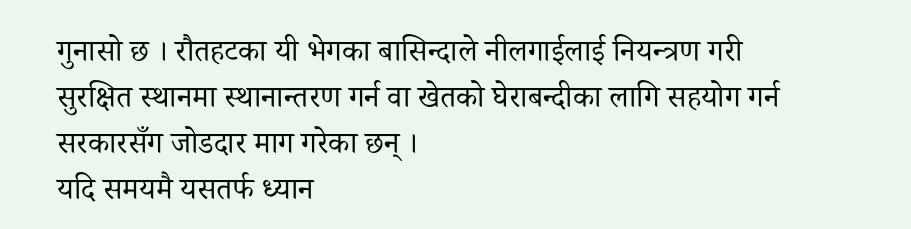गुनासो छ । रौतहटका यी भेगका बासिन्दाले नीलगाईलाई नियन्त्रण गरी सुरक्षित स्थानमा स्थानान्तरण गर्न वा खेतको घेराबन्दीका लागि सहयोग गर्न सरकारसँग जोडदार माग गरेका छन् ।
यदि समयमै यसतर्फ ध्यान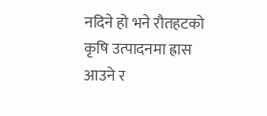नदिने हो भने रौतहटको कृषि उत्पादनमा ह्रास आउने र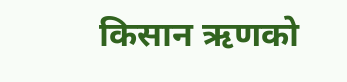किसान ऋणको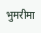भुमरीमा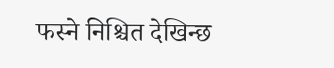फस्ने निश्चित देखिन्छ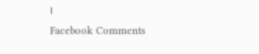।
Facebook Comments